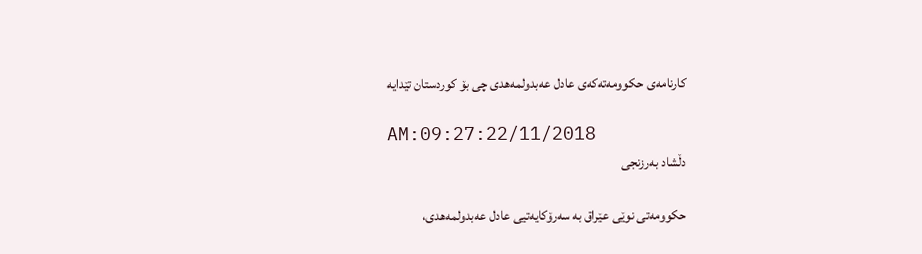كارنامه‌ی حكوومه‌ته‌كه‌ی عادل عه‌بدولمه‌هدی چی بۆ كوردستان تێدایه‌

AM:09:27:22/11/2018
دڵشاد به‌رزنجی

حكوومه‌تی نوێی عێراق به‌ سه‌رۆكایه‌تیی عادل عه‌بدولمه‌هدی،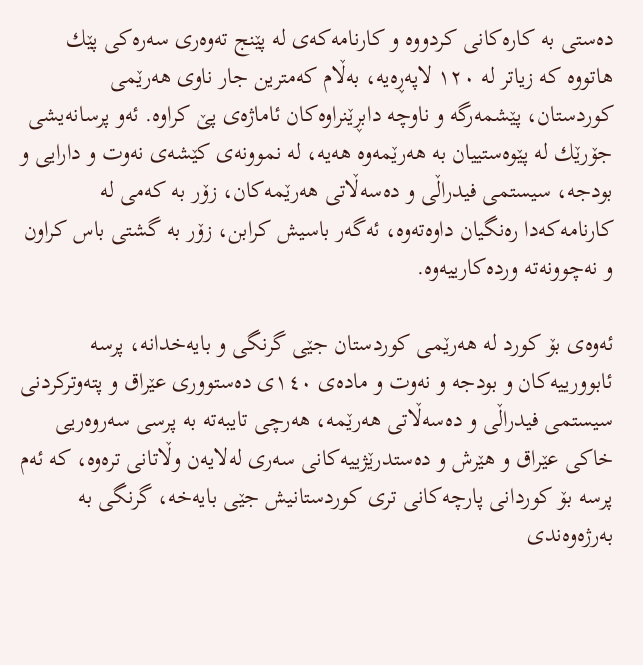ده‌ستی به‌ كاره‌كانی كردووه‌ و كارنامه‌كه‌ی له‌ پێنج ته‌وه‌ری سه‌ره‌كی پێك هاتووه‌ كه‌ زیاتر له‌ ١٢٠ لاپه‌ڕه‌یه‌، به‌ڵام كه‌مترین جار ناوی هه‌رێمی كوردستان، پێشمه‌رگه‌ و ناوچه‌ دابڕێنراوه‌كان ئاماژه‌ی پێ كراوه‌. ئه‌و پرسانه‌یشی جۆرێك له‌ پێوه‌ستییان به‌ هه‌رێمه‌وه‌ هه‌یه‌، له‌ نموونه‌ی كێشه‌ی نه‌وت و دارایی و بودجه‌، سیستمی فیدراڵی و ده‌سه‌ڵاتی هه‌رێمه‌كان، زۆر به‌ كه‌می له‌ كارنامه‌كه‌دا ره‌نگیان داوه‌ته‌وه‌، ئه‌گه‌ر باسیش كرابن، زۆر به‌ گشتی باس كراون و نه‌چوونه‌ته‌ ورده‌كارییه‌وه‌.

ئه‌وه‌ی بۆ كورد له‌ هه‌رێمی كوردستان جێی گرنگی و بایه‌خدانه‌، پرسه‌ ئابوورییه‌كان و بودجه‌ و نه‌وت و ماده‌ی ١٤٠ی ده‌ستووری عێراق و پته‌وتركردنی سیستمی فیدراڵی و ده‌سه‌ڵاتی هه‌رێمه‌، هه‌رچی تایبه‌ته‌ به‌ پرسی سه‌روه‌ریی خاكی عێراق و هێرش و ده‌ستدرێژییه‌كانی سه‌ری له‌لایه‌ن وڵاتانی تره‌وه‌، كه‌ ئه‌م پرسه‌ بۆ كوردانی پارچه‌كانی تری كوردستانیش جێی بایه‌خه‌، گرنگی به‌ به‌رژه‌وه‌ندی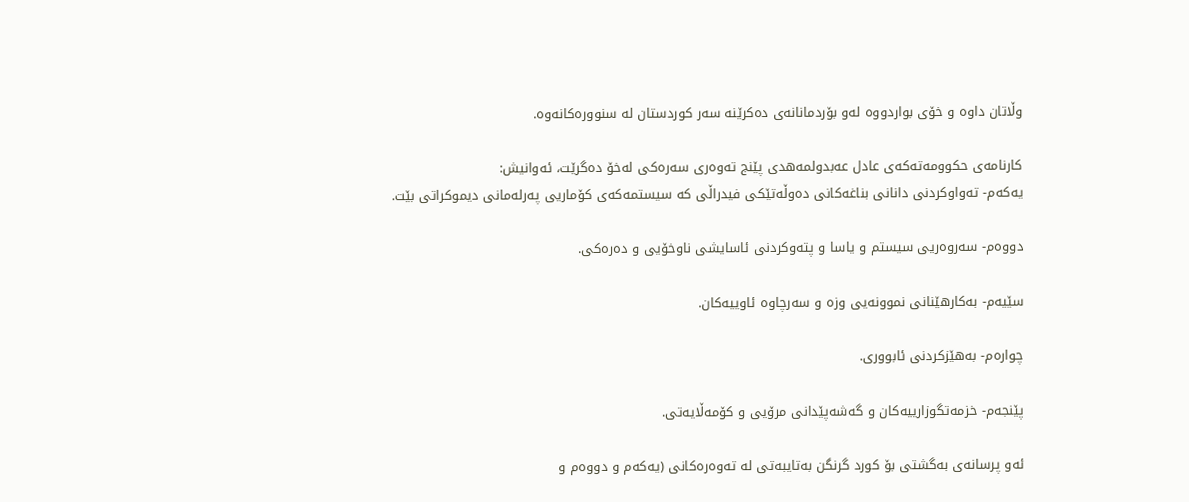وڵاتان داوه‌ و خۆی بواردووه‌ له‌و بۆردمانانه‌ی ده‌كرێنه‌ سه‌ر كوردستان له‌ سنووره‌كانه‌وه‌.

كارنامه‌ی حكوومه‌ته‌كه‌ی عادل عه‌بدولمه‌هدی پێنج ته‌وه‌ری سه‌ره‌كی له‌خۆ ده‌گرێت، ئه‌وانیش:
یه‌كه‌م- ته‌واوكردنی دانانی بناغه‌كانی ده‌وڵه‌تێكی فیدراڵی كه‌ سیستمه‌كه‌ی كۆماریی په‌رله‌مانی دیموكراتی بێت.

دوو‌ه‌م- سه‌روه‌ریی سیستم و یاسا و پته‌وكردنی ئاسایشی ناوخۆیی و ده‌ره‌كی.

سێیه‌م- به‌كارهێنانی نموونه‌یی وزه‌ و سه‌رچاوه‌ ئاوییه‌كان.

چواره‌م- به‌هێزكردنی ئابووری.

پێنجه‌م- خزمه‌تگوزارییه‌كان و گه‌شه‌پێدانی مرۆیی و كۆمه‌ڵایه‌تی.

ئه‌و پرسانه‌ی به‌گشتی بۆ كورد گرنگن به‌تایبه‌تی له‌ ته‌وه‌ره‌كانی (یه‌كه‌م و دووه‌م و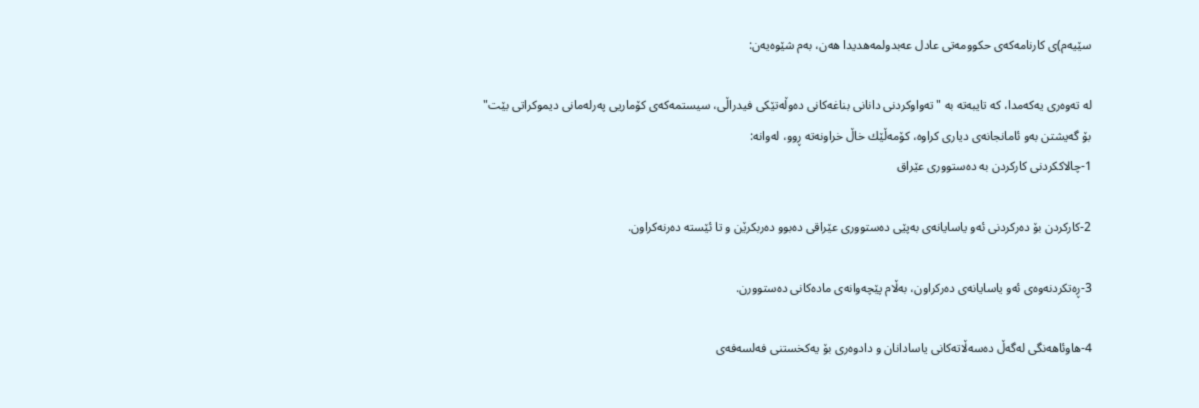سێیه‌م)ی كارنامه‌كه‌ی حكوومه‌تی عادل عه‌بدولمه‌هدیدا هه‌ن، به‌م شێوه‌یه‌ن:

له‌ ته‌وه‌ری یه‌كه‌مدا، كه‌ تایبه‌ته‌ به‌ "ته‌واوكردنی دانانی بناغه‌كانی ده‌وڵه‌تێكی فیدراڵی، سیستمه‌كه‌ی كۆماریی په‌رله‌مانی دیموكراتی بێت" بۆ گه‌یشتن به‌و ئامانجانه‌ی دیاری كراوه‌، كۆمه‌ڵێك خاڵ خراونه‌ته‌ ڕوو، له‌وانه‌:
1-چالاككردنی كاركردن به‌ ده‌ستووری عێراق

2-كاركردن بۆ ده‌ركردنی ئه‌و یاسایانه‌ی به‌پێی ده‌ستووری عێراقی ده‌بوو ده‌ربكرێن و تا ئێسته‌ ده‌رنه‌كراون.

3-ڕه‌تكردنه‌وه‌ی ئه‌و یاسایانه‌ی ده‌ركراون، به‌ڵام پێچه‌وانه‌ی ماده‌كانی ده‌ستوورن.

4-هاوئاهه‌نگی له‌گه‌ڵ ده‌سه‌ڵاته‌كانی یاسادانان و دادوه‌ری بۆ یه‌كخستنی فه‌لسه‌فه‌ی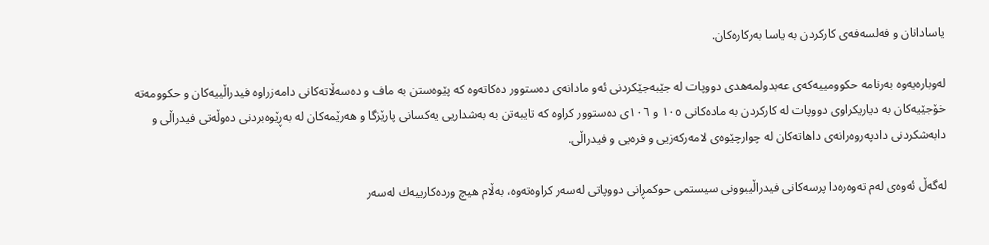یاسادانان و فه‌لسه‌فه‌ی كاركردن به‌ یاسا به‌ركاره‌كان.

له‌وباره‌یه‌وه‌ به‌رنامه‌ حكوومییه‌كه‌ی عه‌بدولمه‌هدی دووپات له‌ جێبه‌جێكردنی ئه‌و مادانه‌ی ده‌ستوور ده‌كاته‌وه‌ كه‌ پێوه‌ستن به‌ ماف و ده‌سه‌ڵاته‌كانی دامه‌زراوه‌ فیدراڵییه‌كان و حكوومه‌ته‌ خۆجێیه‌كان به‌ دیاریكراوی دووپات له‌ كاركردن به‌ ماده‌كانی ١٠٥ و ١٠٦ی ده‌ستوور كراوه‌ كه‌ تایبه‌تن به‌ به‌شداریی یه‌كسانی پارێزگا و هه‌رێمه‌كان له‌ به‌ڕێوه‌بردنی ده‌وڵه‌تی فیدراڵی و دابه‌شكردنی دادپه‌روه‌رانه‌ی داهاته‌كان له‌ چوارچێوه‌ی لامه‌ركه‌زیی و فره‌یی و فیدراڵی.

له‌گه‌ڵ ئه‌وه‌ی له‌م ته‌وه‌ره‌دا پرسه‌كانی فیدراڵیبوونی سیستمی حوكمڕانی دووپاتی له‌سه‌ر كراوه‌ته‌وه‌، به‌ڵام هیچ ورده‌كارییه‌ك له‌سه‌ر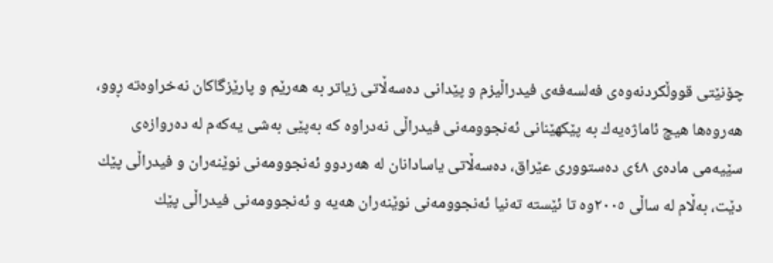چۆنێتی قووڵكردنه‌وه‌ی فه‌لسه‌فه‌ی فیدراڵیزم و پێدانی ده‌سه‌ڵاتی زیاتر به‌ هه‌رێم و پارێزگاكان نه‌خراوه‌ته‌ ڕوو، هه‌روه‌ها هیچ ئاماژه‌یه‌ك به‌ پێكهێنانی ئه‌نجوومه‌نی فیدراڵی نه‌دراوه‌ كه‌ به‌پێی به‌شی یه‌كه‌م له‌ ده‌روازه‌ی سێیه‌می ماده‌ی ٤٨ی ده‌ستووری عێراق، ده‌سه‌ڵاتی یاسادانان له‌ هه‌ردوو ئه‌نجوومه‌نی نوێنه‌ران و فیدراڵی پێك دێت، به‌ڵام له‌ ساڵی ٢٠٠٥وه‌ تا ئێسته‌ ته‌نیا ئه‌نجوومه‌نی نوێنه‌ران هه‌یه‌ و ئه‌نجوومه‌نی فیدراڵی پێك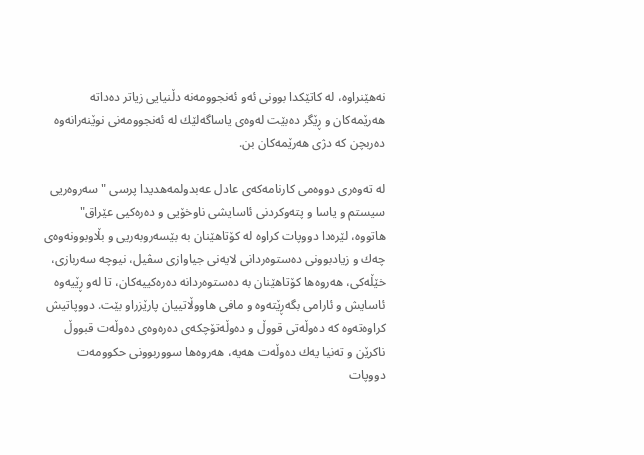نه‌هێنراوه‌، له‌ كاتێكدا بوونی ئه‌و ئه‌نجوومه‌نه‌ دڵنیایی زیاتر ده‌داته‌ هه‌رێمه‌كان و ڕێگر ده‌بێت له‌وه‌ی یاساگه‌لێك له‌ ئه‌نجوومه‌نی نوێنه‌رانه‌وه‌ ده‌ربچن كه‌ دژی هه‌رێمه‌كان بن.

له‌ ته‌وه‌ری دووه‌می كارنامه‌كه‌ی عادل عه‌بدولمه‌هدیدا پرسی "سه‌روه‌ریی سیستم و یاسا و پته‌وكردنی ئاسایشی ناوخۆیی و ده‌ره‌كیی عێراق" هاتووه‌، لێره‌دا دووپات كراوه‌ له‌ كۆتاهێنان به‌ بێسه‌روبه‌ریی و بڵاوبوونه‌وه‌ی چه‌ك و زیادبوونی ده‌ستوه‌ردانی لایه‌نی جیاوازی سڤیل، نیوچه‌ سه‌ربازی، خێڵه‌كی، هه‌روه‌ها كۆتاهێنان به‌ ده‌ستوه‌ردانه‌ ده‌ره‌كییه‌كان، تا له‌و ڕێیه‌وه‌ ئاسایش و ئارامی بگه‌ڕێته‌وه‌ و مافی هاووڵاتییان پارێزراو بێت. دووپاتیش كراوه‌ته‌وه‌ كه‌ ده‌وڵه‌تی قووڵ و ده‌وڵه‌تۆچكه‌ی ده‌ره‌وه‌ی ده‌وڵه‌ت قبووڵ ناكرێن و ته‌نیا یه‌ك ده‌وڵه‌ت هه‌یه‌، هه‌روه‌ها سووربوونی حكوومه‌ت دووپات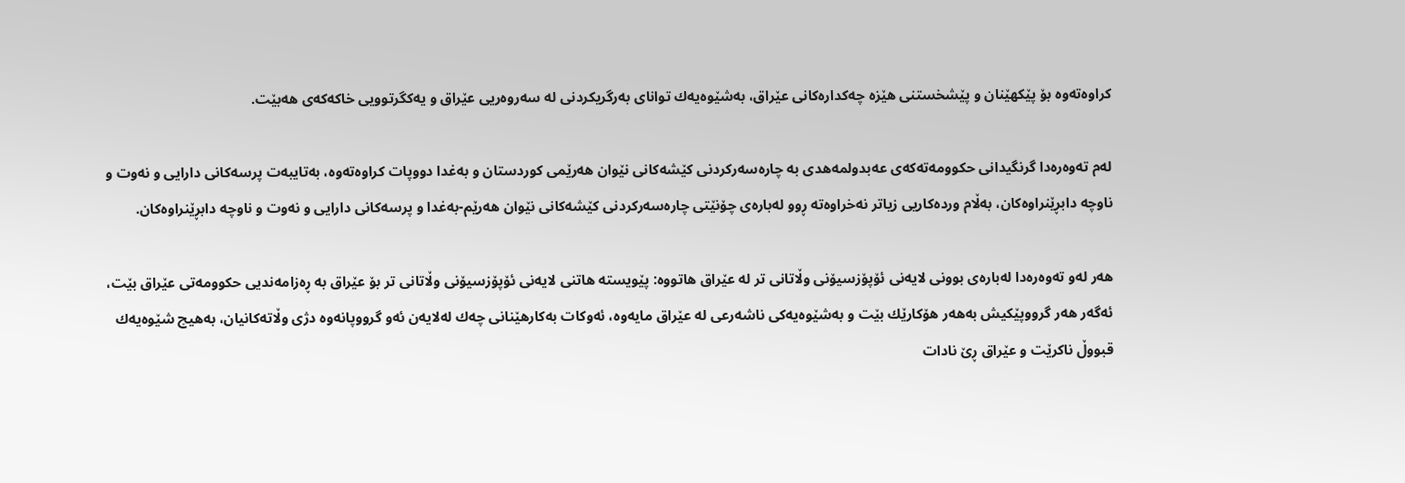كراوه‌ته‌وه‌ بۆ پێكهێنان و پێشخستنی هێزه‌ چه‌كداره‌كانی عێراق، به‌شێوه‌یه‌ك توانای به‌رگریكردنی له‌ سه‌روه‌ریی عێراق و یه‌كگرتوویی خاكه‌كه‌ی هه‌بێت.

له‌م ته‌وه‌ره‌دا گرنگیدانی حكوومه‌ته‌كه‌ی عه‌بدولمه‌هدی به‌ چاره‌سه‌ركردنی كێشه‌كانی نێوان هه‌رێمی كوردستان و به‌غدا دووپات كراوه‌ته‌وه‌، به‌تایبه‌ت پرسه‌كانی دارایی و نه‌وت و ناوچه‌ دابڕێنراوه‌كان، به‌ڵام ورده‌كاریی زیاتر نه‌خراوه‌ته‌ ڕوو له‌باره‌ی چۆنێتی چاره‌سه‌ركردنی كێشه‌كانی نێوان هه‌رێم-به‌غدا و پرسه‌كانی دارایی و نه‌وت و ناوچه‌ دابڕێنراوه‌كان.

هه‌ر له‌و ته‌وه‌ره‌دا له‌باره‌ی بوونی لایه‌نی ئۆپۆزسیۆنی وڵاتانی تر له‌ عێراق هاتووه‌: پێویسته‌ هاتنی لایه‌نی ئۆپۆزسیۆنی وڵاتانی تر بۆ عێراق به‌ ڕه‌زامه‌ندیی حكوومه‌تی عێراق بێت، ئه‌گه‌ر هه‌ر گرووپێكیش به‌هه‌ر هۆكارێك بێت و به‌شێوه‌یه‌كی ناشه‌رعی له‌ عێراق مایه‌وه‌، ئه‌وكات به‌كارهێنانی چه‌ك له‌لایه‌ن ئه‌و گرووپانه‌وه‌ دژی وڵاته‌كانیان، به‌هیچ شێوه‌یه‌ك قبووڵ ناكرێت و عێراق ڕێ نادات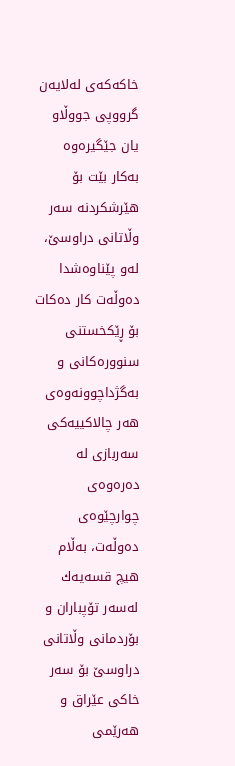خاكه‌كه‌ی له‌لایه‌ن گرووپی جووڵاو یان جێگیره‌وه‌ به‌كار بێت بۆ هێرشكردنه‌ سه‌ر وڵاتانی دراوسێ، له‌و پێناوه‌شدا ده‌وڵه‌ت كار ده‌كات بۆ ڕێكخستنی سنووره‌كانی و به‌گژداچوونه‌وه‌ی هه‌ر چالاكییه‌كی سه‌ربازی له‌ ده‌ره‌وه‌ی چوارچێوه‌ی ده‌وڵه‌ت، به‌ڵام هیچ قسه‌یه‌ك له‌سه‌ر تۆپباران و بۆردمانی وڵاتانی دراوسێ بۆ سه‌ر خاكی عێراق و هه‌رێمی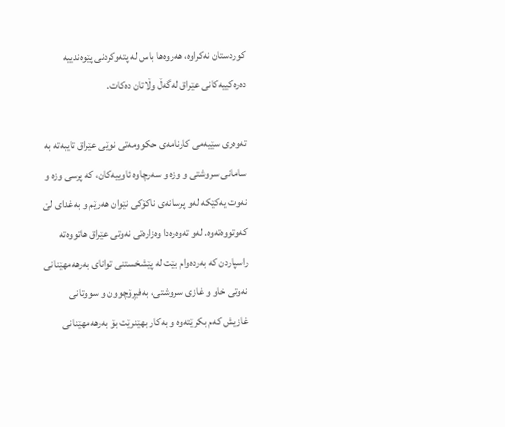كوردستان نه‌كراوه‌، هه‌روه‌ها باس له‌ پته‌وكردنی پێوه‌ندییه‌ ده‌ره‌كییه‌كانی عێراق له‌گه‌ڵ وڵاتان ده‌كات.

ته‌وه‌ری سێیه‌می كارنامه‌ی حكوومه‌تی نوێی عێراق تایبه‌ته‌ به‌ سامانی سروشتی و وزه‌ و سه‌رچاوه‌ ئاوییه‌كان، كه‌ پرسی وزه‌ و نه‌وت یه‌كێكه‌ له‌و پرسانه‌ی ناكۆكی نێوان هه‌رێم و به‌غدای لێ كه‌وتووه‌ته‌وه‌. له‌و ته‌وه‌ره‌دا وه‌زاره‌تی نه‌وتی عێراق هاتووه‌ته‌ راسپاردن كه‌ به‌رده‌وام بێت له‌ پێشخستنی توانای به‌رهه‌مهێنانی نه‌وتی خاو و غازی سروشتی، به‌فیڕۆچوون و سووتانی غازیش كه‌م بكرێته‌وه‌ و به‌كار بهێنرێت بۆ به‌رهه‌مهێنانی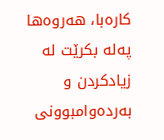كاره‌با، هه‌روه‌ها په‌له‌ بكرێت له‌ زیادكردن و به‌رده‌وامبوونی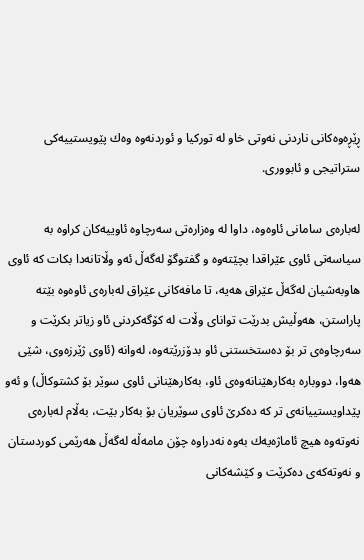ڕێڕه‌وه‌كانی ناردنی نه‌وتی خاو له‌ توركیا و ئوردنه‌وه‌ وه‌ك پێویستییه‌كی ستراتیجی و ئابووری.

له‌باره‌ی سامانی ئاوه‌وه‌، داوا له‌ وه‌زاره‌تی سه‌رچاوه‌ ئاوییه‌كان كراوه‌ به‌ سیاسه‌تی ئاوی عێراقدا بچێته‌وه‌ و گفتوگۆ له‌گه‌ڵ ئه‌و وڵاتانه‌دا بكات كه‌ ئاوی هاوبه‌شیان له‌گه‌ڵ عێراق هه‌یه‌، تا مافه‌كانی عێراق له‌باره‌ی ئاوه‌وه‌ بێته‌ پاراستن، هه‌وڵیش بدرێت توانای وڵات له‌ كۆگه‌كردنی ئاو زیاتر بكرێت و سه‌رچاوه‌ی تر بۆ ده‌ستخستنی ئاو بدۆزرێته‌وه‌، له‌وانه‌ (ئاوی ژێرزه‌وی، شێی هه‌وا، دووباره‌ به‌كارهێنانه‌وه‌ی ئاو، به‌كارهێنانی ئاوی سوێر بۆ كشتوكاڵ) و ئه‌و پێداویستییانه‌ی تر كه‌ ده‌كرێ ئاوی سوێریان بۆ به‌كار بێت، به‌ڵام له‌باره‌ی نه‌وته‌وه‌ هیچ ئاماژه‌یه‌ك به‌وه‌ نه‌دراوه‌ چۆن مامه‌ڵه‌ له‌گه‌ڵ هه‌رێمی كوردستان و نه‌وته‌كه‌ی ده‌كرێت و كێشه‌كانی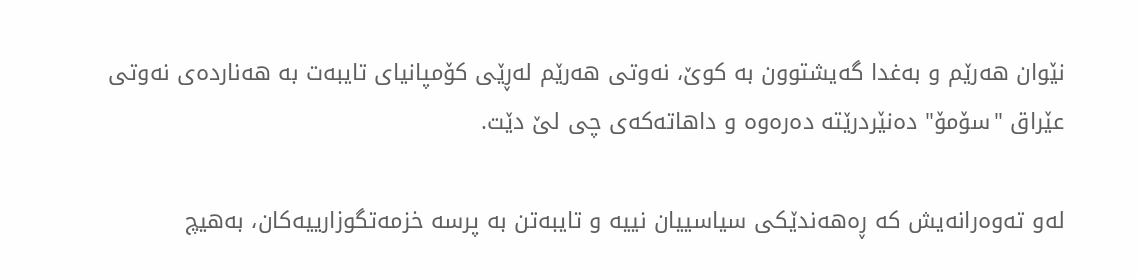نێوان هه‌رێم و به‌غدا گه‌یشتوون به‌ كوێ، نه‌وتی هه‌رێم له‌ڕێی كۆمپانیای تایبه‌ت به‌ هه‌نارده‌ی نه‌وتی عێراق "سۆمۆ" ده‌نێردرێته‌ ده‌ره‌وه‌ و داهاته‌كه‌ی چی لێ دێت.

له‌و ته‌وه‌رانه‌یش كه‌ ڕه‌هه‌ندێكی سیاسییان نییه‌ و تایبه‌تن به‌ پرسه‌ خزمه‌تگوزارییه‌كان، به‌هیچ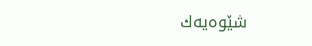شێوه‌یه‌ك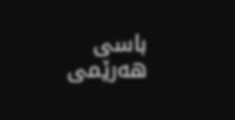باسی هه‌رێمی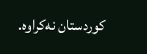كوردستان نه‌كراوه‌.